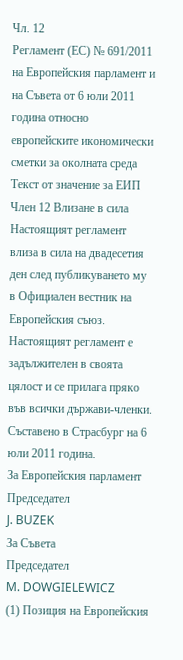Чл. 12
Регламент (ЕС) № 691/2011 на Европейския парламент и на Съвета от 6 юли 2011 година относно европейските икономически сметки за околната среда Текст от значение за ЕИП
Член 12 Влизане в сила Настоящият регламент влиза в сила на двадесетия ден след публикуването му в Официален вестник на Европейския съюз.
Настоящият регламент е задължителен в своята цялост и се прилага пряко във всички държави-членки. Съставено в Страсбург на 6 юли 2011 година.
За Европейския парламент
Председател
J. BUZEK
За Съвета
Председател
M. DOWGIELEWICZ
(1) Позиция на Европейския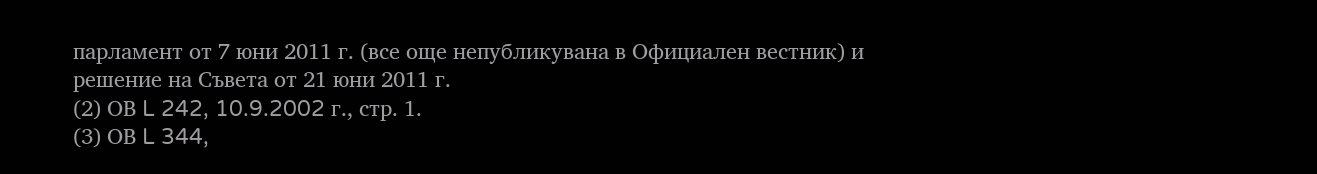парламент от 7 юни 2011 г. (все още непубликувана в Официален вестник) и решение на Съвета от 21 юни 2011 г.
(2) ОВ L 242, 10.9.2002 г., стр. 1.
(3) ОВ L 344,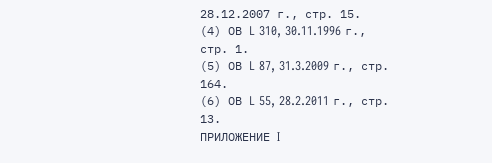28.12.2007 г., стр. 15.
(4) ОВ L 310, 30.11.1996 г., стр. 1.
(5) ОВ L 87, 31.3.2009 г., стр. 164.
(6) ОВ L 55, 28.2.2011 г., стр. 13.
ПРИЛОЖЕНИЕ I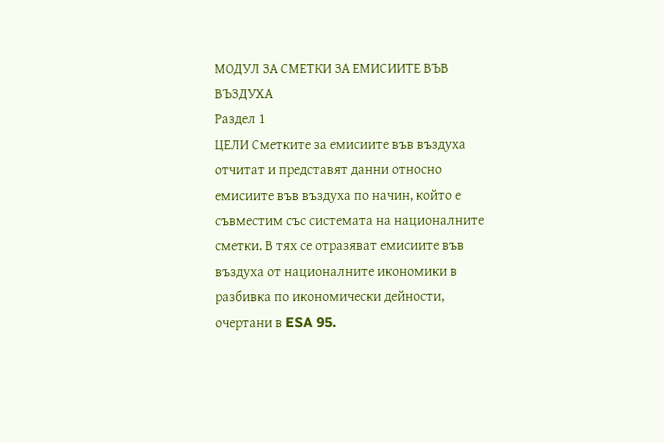МОДУЛ ЗА СМЕТКИ ЗА ЕМИСИИТЕ ВЪВ ВЪЗДУХА
Раздел 1
ЦЕЛИ Сметките за емисиите във въздуха отчитат и представят данни относно емисиите във въздуха по начин, който е съвместим със системата на националните сметки. В тях се отразяват емисиите във въздуха от националните икономики в разбивка по икономически дейности, очертани в ESA 95.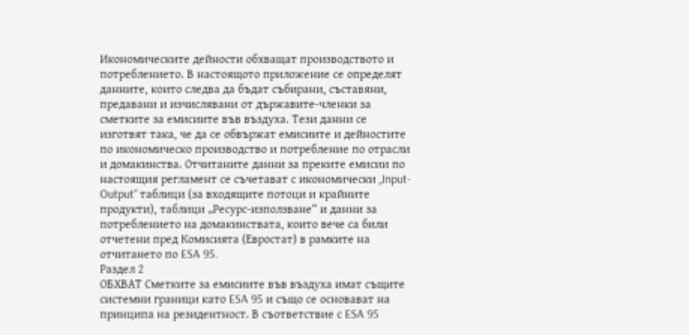Икономическите дейности обхващат производството и потреблението. В настоящото приложение се определят данните, които следва да бъдат събирани, съставяни, предавани и изчислявани от държавите-членки за сметките за емисиите във въздуха. Тези данни се изготвят така, че да се обвържат емисиите и дейностите по икономическо производство и потребление по отрасли и домакинства. Отчитаните данни за преките емисии по настоящия регламент се съчетават с икономически „Input-Output“ таблици (за входящите потоци и крайните продукти), таблици „Ресурс-използване“ и данни за потреблението на домакинствата, които вече са били отчетени пред Комисията (Евростат) в рамките на отчитането по ESA 95.
Раздел 2
ОБХВАТ Сметките за емисиите във въздуха имат същите системни граници като ESA 95 и също се основават на принципа на резидентност. В съответствие с ESA 95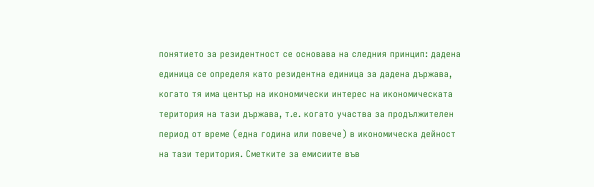понятието за резидентност се основава на следния принцип: дадена единица се определя като резидентна единица за дадена държава, когато тя има център на икономически интерес на икономическата територия на тази държава, т.е. когато участва за продължителен период от време (една година или повече) в икономическа дейност на тази територия. Сметките за емисиите във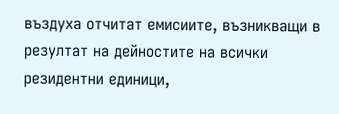въздуха отчитат емисиите, възникващи в резултат на дейностите на всички резидентни единици,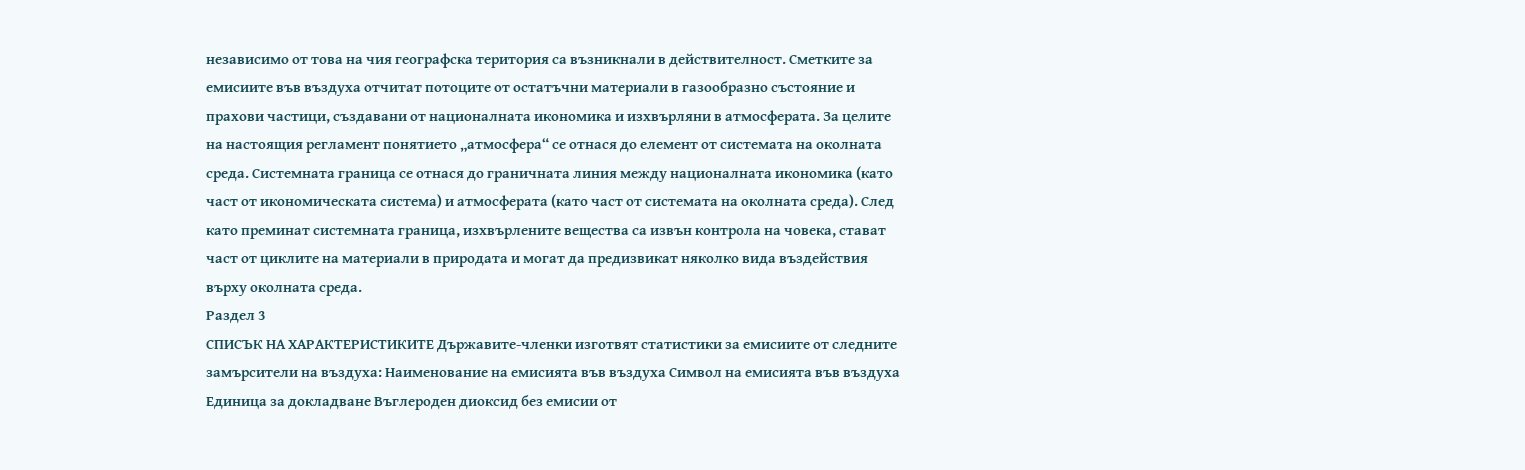независимо от това на чия географска територия са възникнали в действителност. Сметките за емисиите във въздуха отчитат потоците от остатъчни материали в газообразно състояние и прахови частици, създавани от националната икономика и изхвърляни в атмосферата. За целите на настоящия регламент понятието „атмосфера“ се отнася до елемент от системата на околната среда. Системната граница се отнася до граничната линия между националната икономика (като част от икономическата система) и атмосферата (като част от системата на околната среда). След като преминат системната граница, изхвърлените вещества са извън контрола на човека, стават част от циклите на материали в природата и могат да предизвикат няколко вида въздействия върху околната среда.
Раздел 3
СПИСЪК НА ХАРАКТЕРИСТИКИТЕ Държавите-членки изготвят статистики за емисиите от следните замърсители на въздуха: Наименование на емисията във въздуха Символ на емисията във въздуха Единица за докладване Въглероден диоксид без емисии от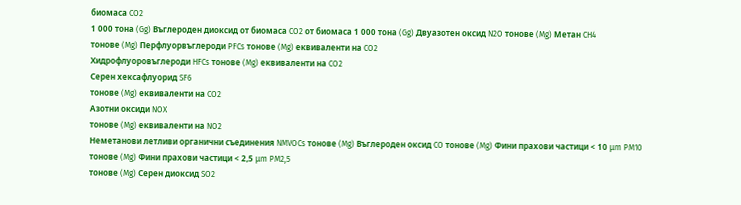биомаса CO2
1 000 тона (Gg) Въглероден диоксид от биомаса CO2 от биомаса 1 000 тона (Gg) Двуазотен оксид N2O тонове (Mg) Метан CH4
тонове (Mg) Перфлуорвъглероди PFCs тонове (Mg) еквиваленти на CO2
Хидрофлуоровъглероди HFCs тонове (Mg) еквиваленти на CO2
Серен хексафлуорид SF6
тонове (Mg) еквиваленти на CO2
Азотни оксиди NOX
тонове (Mg) еквиваленти на NO2
Неметанови летливи органични съединения NMVOCs тонове (Mg) Въглероден оксид CO тонове (Mg) Фини прахови частици < 10 μm PM10
тонове (Mg) Фини прахови частици < 2,5 μm PM2,5
тонове (Mg) Серен диоксид SO2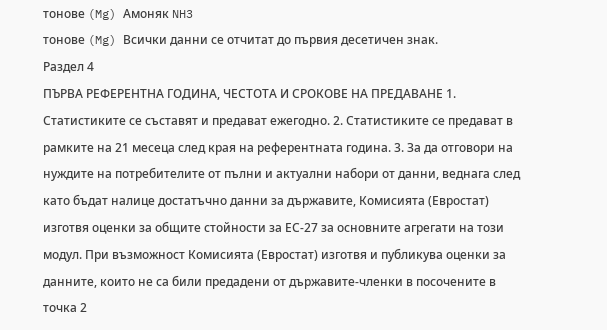тонове (Mg) Амоняк NH3
тонове (Mg) Всички данни се отчитат до първия десетичен знак.
Раздел 4
ПЪРВА РЕФЕРЕНТНА ГОДИНА, ЧЕСТОТА И СРОКОВЕ НА ПРЕДАВАНЕ 1. Статистиките се съставят и предават ежегодно. 2. Статистиките се предават в рамките на 21 месеца след края на референтната година. 3. За да отговори на нуждите на потребителите от пълни и актуални набори от данни, веднага след като бъдат налице достатъчно данни за държавите, Комисията (Евростат) изготвя оценки за общите стойности за ЕС-27 за основните агрегати на този модул. При възможност Комисията (Евростат) изготвя и публикува оценки за данните, които не са били предадени от държавите-членки в посочените в точка 2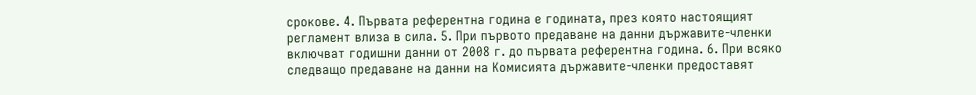срокове. 4. Първата референтна година е годината, през която настоящият регламент влиза в сила. 5. При първото предаване на данни държавите-членки включват годишни данни от 2008 г. до първата референтна година. 6. При всяко следващо предаване на данни на Комисията държавите-членки предоставят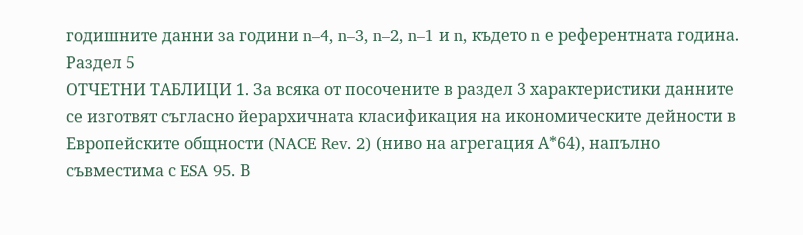годишните данни за години n–4, n–3, n–2, n–1 и n, където n е референтната година.
Раздел 5
ОТЧЕТНИ ТАБЛИЦИ 1. За всяка от посочените в раздел 3 характеристики данните се изготвят съгласно йерархичната класификация на икономическите дейности в Европейските общности (NACE Rev. 2) (ниво на агрегация А*64), напълно съвместима с ESA 95. В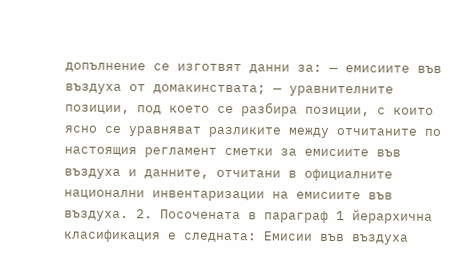допълнение се изготвят данни за: — емисиите във въздуха от домакинствата; — уравнителните позиции, под което се разбира позиции, с които ясно се уравняват разликите между отчитаните по настоящия регламент сметки за емисиите във въздуха и данните, отчитани в официалните национални инвентаризации на емисиите във въздуха. 2. Посочената в параграф 1 йерархична класификация е следната: Емисии във въздуха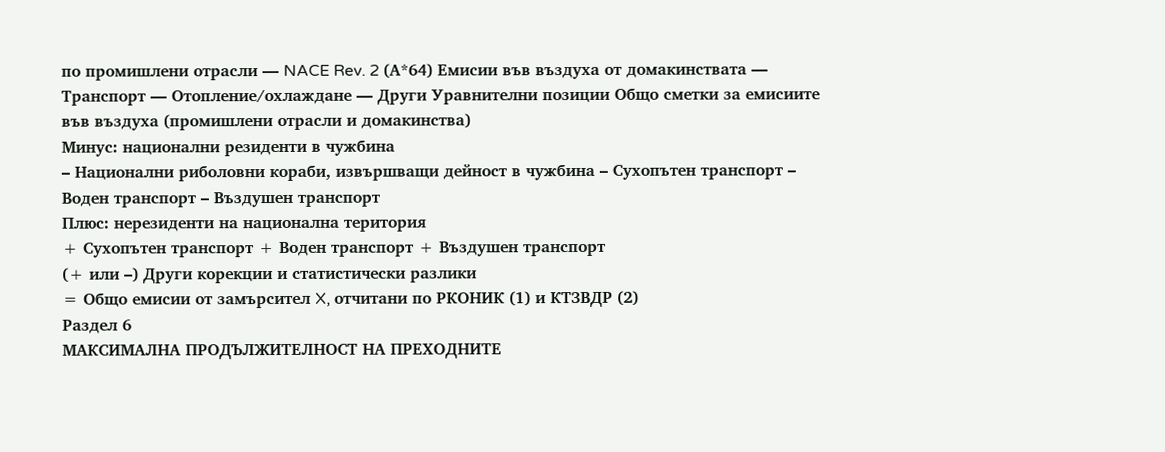по промишлени отрасли — NACE Rev. 2 (А*64) Емисии във въздуха от домакинствата — Транспорт — Отопление/охлаждане — Други Уравнителни позиции Общо сметки за емисиите във въздуха (промишлени отрасли и домакинства)
Минус: национални резиденти в чужбина
– Национални риболовни кораби, извършващи дейност в чужбина – Сухопътен транспорт – Воден транспорт – Въздушен транспорт
Плюс: нерезиденти на национална територия
+ Сухопътен транспорт + Воден транспорт + Въздушен транспорт
(+ или –) Други корекции и статистически разлики
= Общо емисии от замърсител X, отчитани по РКОНИК (1) и КТЗВДР (2)
Раздел 6
МАКСИМАЛНА ПРОДЪЛЖИТЕЛНОСТ НА ПРЕХОДНИТЕ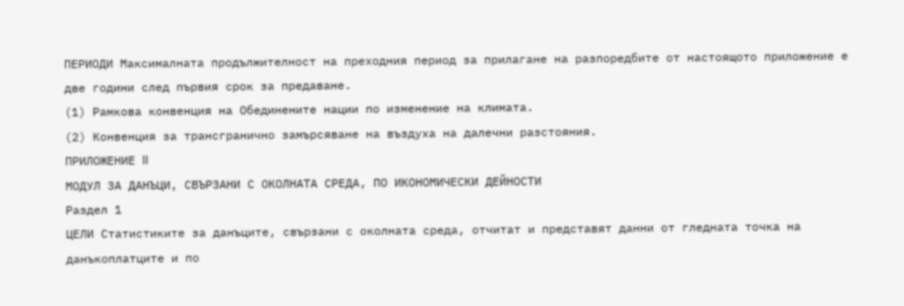ПЕРИОДИ Максималната продължителност на преходния период за прилагане на разпоредбите от настоящото приложение е две години след първия срок за предаване.
(1) Рамкова конвенция на Обединените нации по изменение на климата.
(2) Конвенция за трансгранично замърсяване на въздуха на далечни разстояния.
ПРИЛОЖЕНИЕ II
МОДУЛ ЗА ДАНЪЦИ, СВЪРЗАНИ С ОКОЛНАТА СРЕДА, ПО ИКОНОМИЧЕСКИ ДЕЙНОСТИ
Раздел 1
ЦЕЛИ Статистиките за данъците, свързани с околната среда, отчитат и представят данни от гледната точка на данъкоплатците и по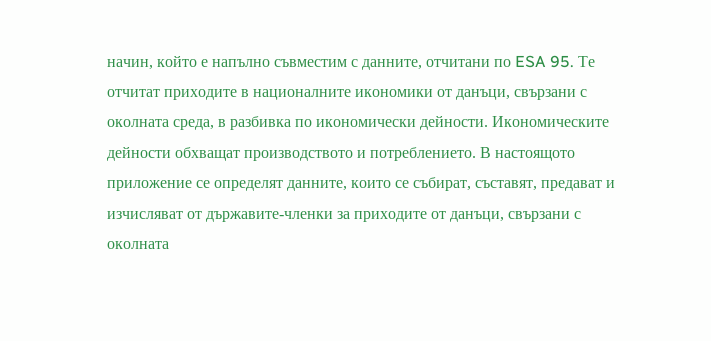начин, който е напълно съвместим с данните, отчитани по ESA 95. Те отчитат приходите в националните икономики от данъци, свързани с околната среда, в разбивка по икономически дейности. Икономическите дейности обхващат производството и потреблението. В настоящото приложение се определят данните, които се събират, съставят, предават и изчисляват от държавите-членки за приходите от данъци, свързани с околната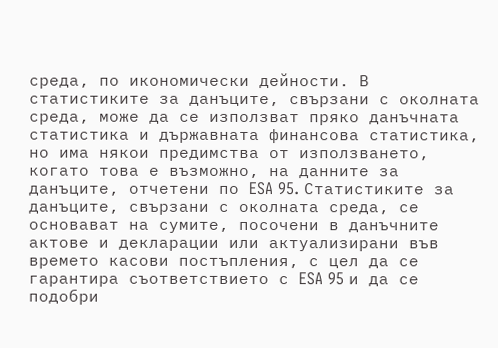среда, по икономически дейности. В статистиките за данъците, свързани с околната среда, може да се използват пряко данъчната статистика и държавната финансова статистика, но има някои предимства от използването, когато това е възможно, на данните за данъците, отчетени по ESA 95. Статистиките за данъците, свързани с околната среда, се основават на сумите, посочени в данъчните актове и декларации или актуализирани във времето касови постъпления, с цел да се гарантира съответствието с ESA 95 и да се подобри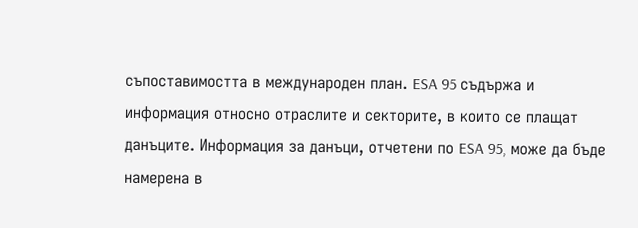съпоставимостта в международен план. ESA 95 съдържа и информация относно отраслите и секторите, в които се плащат данъците. Информация за данъци, отчетени по ESA 95, може да бъде намерена в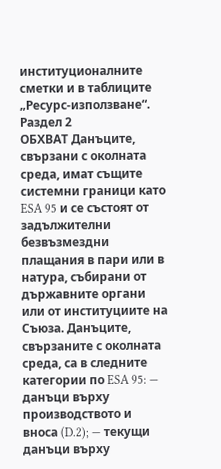институционалните сметки и в таблиците „Ресурс-използване“.
Раздел 2
ОБХВАТ Данъците, свързани с околната среда, имат същите системни граници като ESA 95 и се състоят от задължителни безвъзмездни плащания в пари или в натура, събирани от държавните органи или от институциите на Съюза. Данъците, свързаните с околната среда, са в следните категории по ESA 95: — данъци върху производството и вноса (D.2); — текущи данъци върху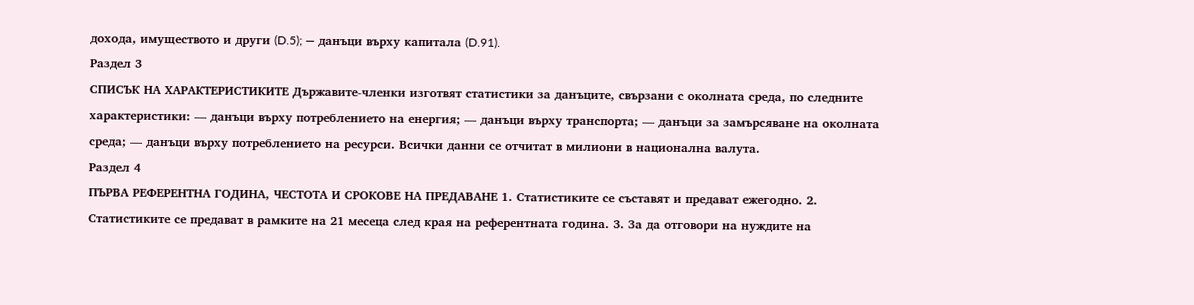дохода, имуществото и други (D.5); — данъци върху капитала (D.91).
Раздел 3
СПИСЪК НА ХАРАКТЕРИСТИКИТЕ Държавите-членки изготвят статистики за данъците, свързани с околната среда, по следните характеристики: — данъци върху потреблението на енергия; — данъци върху транспорта; — данъци за замърсяване на околната среда; — данъци върху потреблението на ресурси. Всички данни се отчитат в милиони в национална валута.
Раздел 4
ПЪРВА РЕФЕРЕНТНА ГОДИНА, ЧЕСТОТА И СРОКОВЕ НА ПРЕДАВАНЕ 1. Статистиките се съставят и предават ежегодно. 2. Статистиките се предават в рамките на 21 месеца след края на референтната година. 3. За да отговори на нуждите на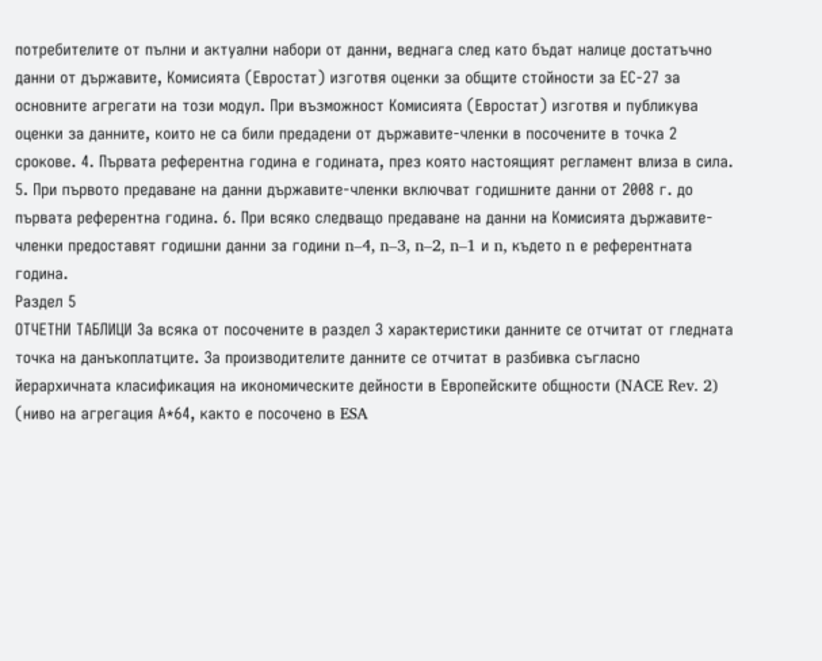потребителите от пълни и актуални набори от данни, веднага след като бъдат налице достатъчно данни от държавите, Комисията (Евростат) изготвя оценки за общите стойности за ЕС-27 за основните агрегати на този модул. При възможност Комисията (Евростат) изготвя и публикува оценки за данните, които не са били предадени от държавите-членки в посочените в точка 2 срокове. 4. Първата референтна година е годината, през която настоящият регламент влиза в сила. 5. При първото предаване на данни държавите-членки включват годишните данни от 2008 г. до първата референтна година. 6. При всяко следващо предаване на данни на Комисията държавите-членки предоставят годишни данни за години n–4, n–3, n–2, n–1 и n, където n е референтната година.
Раздел 5
ОТЧЕТНИ ТАБЛИЦИ За всяка от посочените в раздел 3 характеристики данните се отчитат от гледната точка на данъкоплатците. За производителите данните се отчитат в разбивка съгласно йерархичната класификация на икономическите дейности в Европейските общности (NACE Rev. 2) (ниво на агрегация А*64, както е посочено в ESA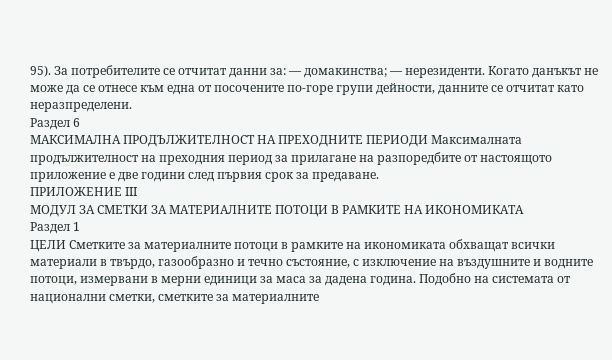95). За потребителите се отчитат данни за: — домакинства; — нерезиденти. Когато данъкът не може да се отнесе към една от посочените по-горе групи дейности, данните се отчитат като неразпределени.
Раздел 6
МАКСИМАЛНА ПРОДЪЛЖИТЕЛНОСТ НА ПРЕХОДНИТЕ ПЕРИОДИ Максималната продължителност на преходния период за прилагане на разпоредбите от настоящото приложение е две години след първия срок за предаване.
ПРИЛОЖЕНИЕ III
МОДУЛ ЗА СМЕТКИ ЗА МАТЕРИАЛНИТЕ ПОТОЦИ В РАМКИТЕ НА ИКОНОМИКАТА
Раздел 1
ЦЕЛИ Сметките за материалните потоци в рамките на икономиката обхващат всички материали в твърдо, газообразно и течно състояние, с изключение на въздушните и водните потоци, измервани в мерни единици за маса за дадена година. Подобно на системата от национални сметки, сметките за материалните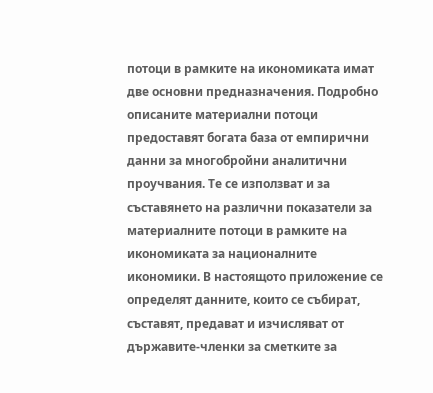потоци в рамките на икономиката имат две основни предназначения. Подробно описаните материални потоци предоставят богата база от емпирични данни за многобройни аналитични проучвания. Те се използват и за съставянето на различни показатели за материалните потоци в рамките на икономиката за националните икономики. В настоящото приложение се определят данните, които се събират, съставят, предават и изчисляват от държавите-членки за сметките за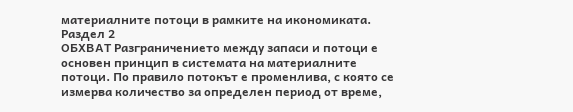материалните потоци в рамките на икономиката.
Раздел 2
ОБХВАТ Разграничението между запаси и потоци е основен принцип в системата на материалните потоци. По правило потокът е променлива, с която се измерва количество за определен период от време,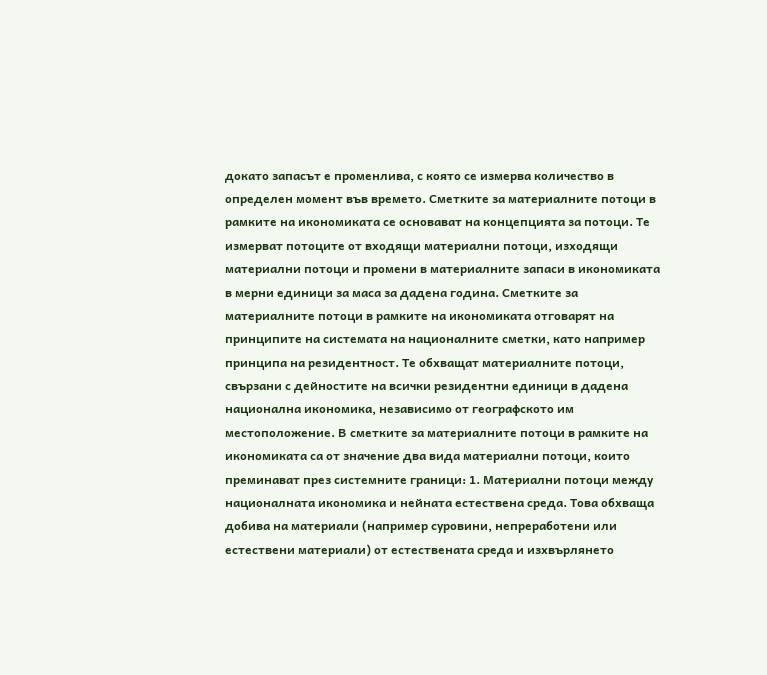докато запасът е променлива, с която се измерва количество в определен момент във времето. Сметките за материалните потоци в рамките на икономиката се основават на концепцията за потоци. Те измерват потоците от входящи материални потоци, изходящи материални потоци и промени в материалните запаси в икономиката в мерни единици за маса за дадена година. Сметките за материалните потоци в рамките на икономиката отговарят на принципите на системата на националните сметки, като например принципа на резидентност. Те обхващат материалните потоци, свързани с дейностите на всички резидентни единици в дадена национална икономика, независимо от географското им местоположение. В сметките за материалните потоци в рамките на икономиката са от значение два вида материални потоци, които преминават през системните граници: 1. Материални потоци между националната икономика и нейната естествена среда. Това обхваща добива на материали (например суровини, непреработени или естествени материали) от естествената среда и изхвърлянето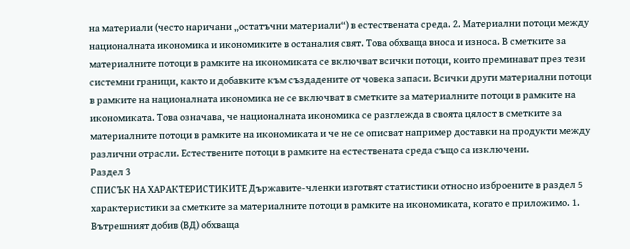на материали (често наричани „остатъчни материали“) в естествената среда. 2. Материални потоци между националната икономика и икономиките в останалия свят. Това обхваща вноса и износа. В сметките за материалните потоци в рамките на икономиката се включват всички потоци, които преминават през тези системни граници, както и добавките към създадените от човека запаси. Всички други материални потоци в рамките на националната икономика не се включват в сметките за материалните потоци в рамките на икономиката. Това означава, че националната икономика се разглежда в своята цялост в сметките за материалните потоци в рамките на икономиката и че не се описват например доставки на продукти между различни отрасли. Естествените потоци в рамките на естествената среда също са изключени.
Раздел 3
СПИСЪК НА ХАРАКТЕРИСТИКИТЕ Държавите-членки изготвят статистики относно изброените в раздел 5 характеристики за сметките за материалните потоци в рамките на икономиката, когато е приложимо. 1. Вътрешният добив (ВД) обхваща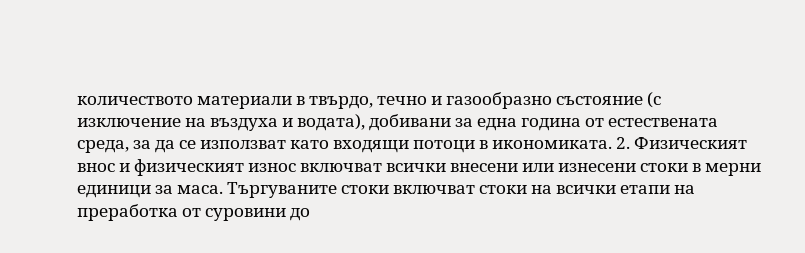количеството материали в твърдо, течно и газообразно състояние (с изключение на въздуха и водата), добивани за една година от естествената среда, за да се използват като входящи потоци в икономиката. 2. Физическият внос и физическият износ включват всички внесени или изнесени стоки в мерни единици за маса. Търгуваните стоки включват стоки на всички етапи на преработка от суровини до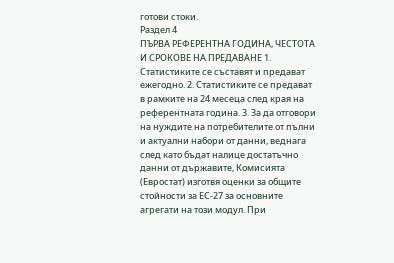готови стоки.
Раздел 4
ПЪРВА РЕФЕРЕНТНА ГОДИНА, ЧЕСТОТА И СРОКОВЕ НА ПРЕДАВАНЕ 1. Статистиките се съставят и предават ежегодно. 2. Статистиките се предават в рамките на 24 месеца след края на референтната година. 3. За да отговори на нуждите на потребителите от пълни и актуални набори от данни, веднага след като бъдат налице достатъчно данни от държавите, Комисията (Евростат) изготвя оценки за общите стойности за ЕС-27 за основните агрегати на този модул. При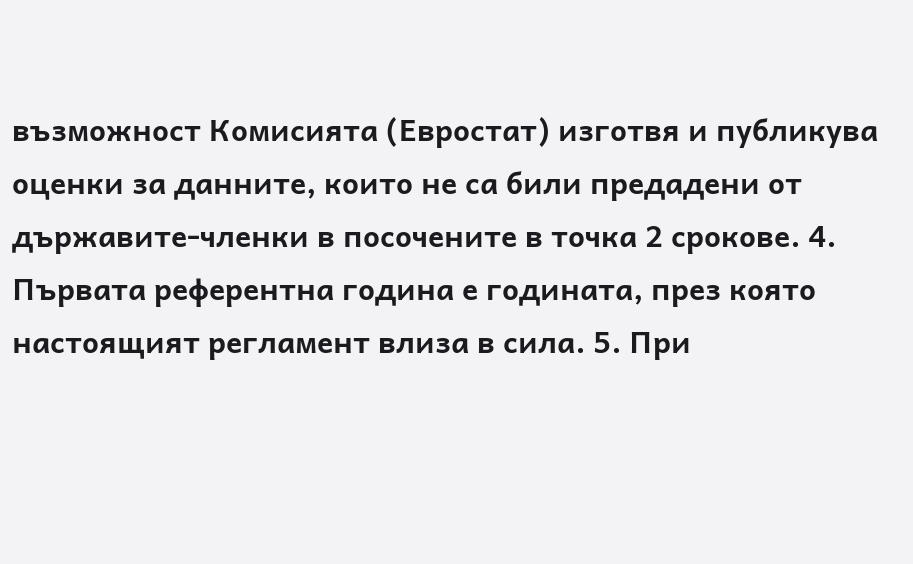възможност Комисията (Евростат) изготвя и публикува оценки за данните, които не са били предадени от държавите-членки в посочените в точка 2 срокове. 4. Първата референтна година е годината, през която настоящият регламент влиза в сила. 5. При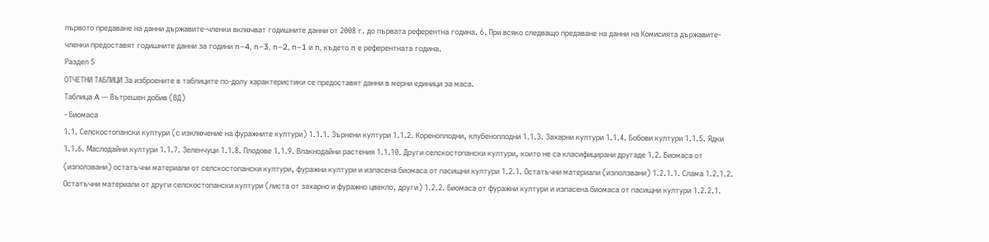първото предаване на данни държавите-членки включват годишните данни от 2008 г. до първата референтна година. 6. При всяко следващо предаване на данни на Комисията държавите-членки предоставят годишните данни за години n–4, n–3, n–2, n–1 и n, където n е референтната година.
Раздел 5
ОТЧЕТНИ ТАБЛИЦИ За изброените в таблиците по-долу характеристики се предоставят данни в мерни единици за маса.
Таблица A — Вътрешен добив (ВД)
- Биомаса
1.1. Селскостопански култури (с изключение на фуражните култури) 1.1.1. Зърнени култури 1.1.2. Кореноплодни, клубеноплодни 1.1.3. Захарни култури 1.1.4. Бобови култури 1.1.5. Ядки 1.1.6. Маслодайни култури 1.1.7. Зеленчуци 1.1.8. Плодове 1.1.9. Влакнодайни растения 1.1.10. Други селскостопански култури, които не са класифицирани другаде 1.2. Биомаса от (използвани) остатъчни материали от селскостопански култури, фуражни култури и изпасена биомаса от пасищни култури 1.2.1. Остатъчни материали (използвани) 1.2.1.1. Слама 1.2.1.2. Остатъчни материали от други селскостопански култури (листа от захарно и фуражно цвекло, други) 1.2.2. Биомаса от фуражни култури и изпасена биомаса от пасищни култури 1.2.2.1.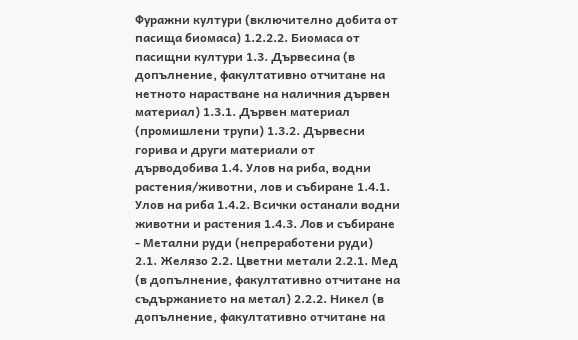Фуражни култури (включително добита от пасища биомаса) 1.2.2.2. Биомаса от пасищни култури 1.3. Дървесина (в допълнение, факултативно отчитане на нетното нарастване на наличния дървен материал) 1.3.1. Дървен материал (промишлени трупи) 1.3.2. Дървесни горива и други материали от дърводобива 1.4. Улов на риба, водни растения/животни, лов и събиране 1.4.1. Улов на риба 1.4.2. Всички останали водни животни и растения 1.4.3. Лов и събиране
- Метални руди (непреработени руди)
2.1. Желязо 2.2. Цветни метали 2.2.1. Мед (в допълнение, факултативно отчитане на съдържанието на метал) 2.2.2. Никел (в допълнение, факултативно отчитане на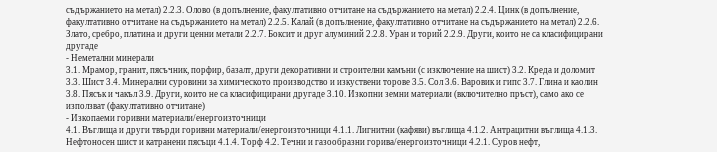съдържанието на метал) 2.2.3. Олово (в допълнение, факултативно отчитане на съдържанието на метал) 2.2.4. Цинк (в допълнение, факултативно отчитане на съдържанието на метал) 2.2.5. Калай (в допълнение, факултативно отчитане на съдържанието на метал) 2.2.6. Злато, сребро, платина и други ценни метали 2.2.7. Боксит и друг алуминий 2.2.8. Уран и торий 2.2.9. Други, които не са класифицирани другаде
- Неметални минерали
3.1. Мрамор, гранит, пясъчник, порфир, базалт, други декоративни и строителни камъни (с изключение на шист) 3.2. Креда и доломит 3.3. Шист 3.4. Минерални суровини за химическото производство и изкуствени торове 3.5. Сол 3.6. Варовик и гипс 3.7. Глина и каолин 3.8. Пясък и чакъл 3.9. Други, които не са класифицирани другаде 3.10. Изкопни земни материали (включително пръст), само ако се използват (факултативно отчитане)
- Изкопаеми горивни материали/енергоизточници
4.1. Въглища и други твърди горивни материали/енергоизточници 4.1.1. Лигнитни (кафяви) въглища 4.1.2. Антрацитни въглища 4.1.3. Нефтоносен шист и катранени пясъци 4.1.4. Торф 4.2. Течни и газообразни горива/енергоизточници 4.2.1. Суров нефт,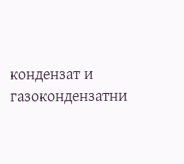кондензат и газокондензатни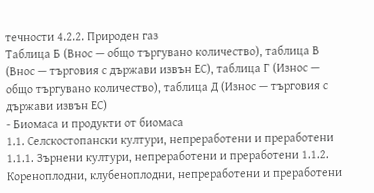течности 4.2.2. Природен газ
Таблица Б (Внос — общо търгувано количество), таблица В (Внос — търговия с държави извън ЕС), таблица Г (Износ — общо търгувано количество), таблица Д (Износ — търговия с държави извън ЕС)
- Биомаса и продукти от биомаса
1.1. Селскостопански култури, непреработени и преработени 1.1.1. Зърнени култури, непреработени и преработени 1.1.2. Кореноплодни, клубеноплодни, непреработени и преработени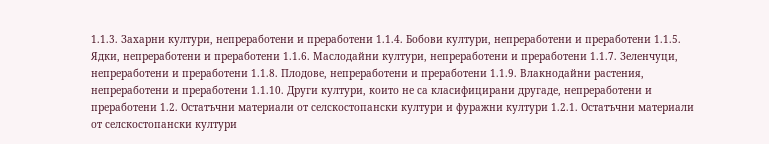1.1.3. Захарни култури, непреработени и преработени 1.1.4. Бобови култури, непреработени и преработени 1.1.5. Ядки, непреработени и преработени 1.1.6. Маслодайни култури, непреработени и преработени 1.1.7. Зеленчуци, непреработени и преработени 1.1.8. Плодове, непреработени и преработени 1.1.9. Влакнодайни растения, непреработени и преработени 1.1.10. Други култури, които не са класифицирани другаде, непреработени и преработени 1.2. Остатъчни материали от селскостопански култури и фуражни култури 1.2.1. Остатъчни материали от селскостопански култури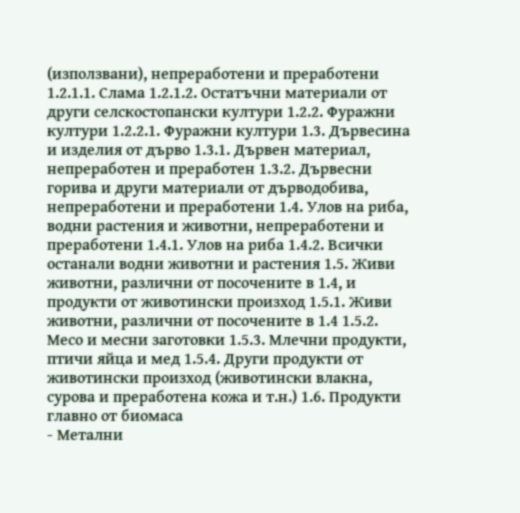(използвани), непреработени и преработени 1.2.1.1. Слама 1.2.1.2. Остатъчни материали от други селскостопански култури 1.2.2. Фуражни култури 1.2.2.1. Фуражни култури 1.3. Дървесина и изделия от дърво 1.3.1. Дървен материал, непреработен и преработен 1.3.2. Дървесни горива и други материали от дърводобива, непреработени и преработени 1.4. Улов на риба, водни растения и животни, непреработени и преработени 1.4.1. Улов на риба 1.4.2. Всички останали водни животни и растения 1.5. Живи животни, различни от посочените в 1.4, и продукти от животински произход 1.5.1. Живи животни, различни от посочените в 1.4 1.5.2. Месо и месни заготовки 1.5.3. Млечни продукти, птичи яйца и мед 1.5.4. Други продукти от животински произход (животински влакна, сурова и преработена кожа и т.н.) 1.6. Продукти главно от биомаса
- Метални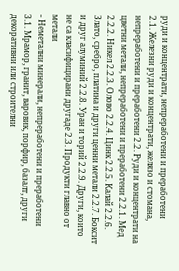руди и концентрати, непреработени и преработени
2.1. Железни руди и концентрати, желязо и стомана, непреработени и преработени 2.2. Руди и концентрати на цветни метали, непреработени и преработени 2.2.1. Мед 2.2.2. Никел 2.2.3. Олово 2.2.4. Цинк 2.2.5. Калай 2.2.6. Злато, сребро, платина и други ценни метали 2.2.7. Боксит и друг алуминий 2.2.8. Уран и торий 2.2.9. Други, които не са класифицирани другаде 2.3. Продукти главно от метали
- Неметални минерали, непреработени и преработени
3.1. Мрамор, гранит, варовик, порфир, базалт, други декоративни или строителни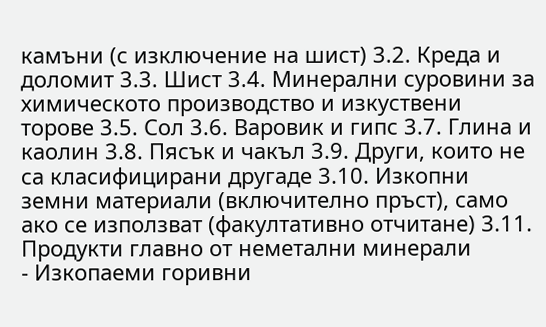камъни (с изключение на шист) 3.2. Креда и доломит 3.3. Шист 3.4. Минерални суровини за химическото производство и изкуствени торове 3.5. Сол 3.6. Варовик и гипс 3.7. Глина и каолин 3.8. Пясък и чакъл 3.9. Други, които не са класифицирани другаде 3.10. Изкопни земни материали (включително пръст), само ако се използват (факултативно отчитане) 3.11. Продукти главно от неметални минерали
- Изкопаеми горивни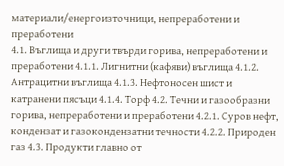материали/енергоизточници, непреработени и преработени
4.1. Въглища и други твърди горива, непреработени и преработени 4.1.1. Лигнитни (кафяви) въглища 4.1.2. Антрацитни въглища 4.1.3. Нефтоносен шист и катранени пясъци 4.1.4. Торф 4.2. Течни и газообразни горива, непреработени и преработени 4.2.1. Суров нефт, кондензат и газокондензатни течности 4.2.2. Природен газ 4.3. Продукти главно от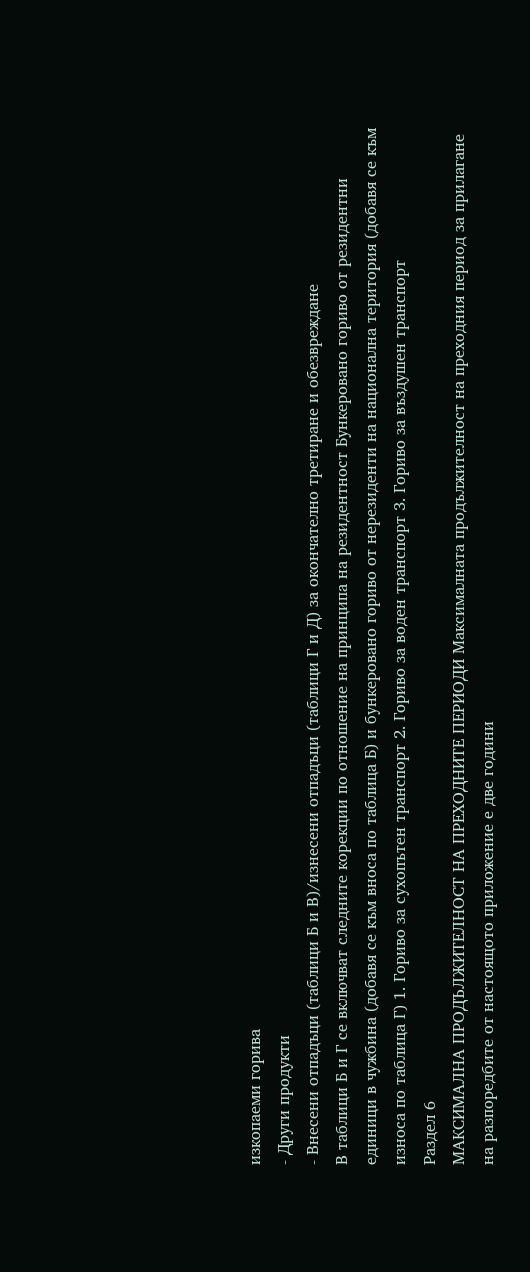изкопаеми горива
- Други продукти
- Внесени отпадъци (таблици Б и В)/изнесени отпадъци (таблици Г и Д) за окончателно третиране и обезвреждане
В таблици Б и Г се включват следните корекции по отношение на принципа на резидентност Бункеровано гориво от резидентни единици в чужбина (добавя се към вноса по таблица Б) и бункеровано гориво от нерезиденти на национална територия (добавя се към износа по таблица Г) 1. Гориво за сухопътен транспорт 2. Гориво за воден транспорт 3. Гориво за въздушен транспорт
Раздел 6
МАКСИМАЛНА ПРОДЪЛЖИТЕЛНОСТ НА ПРЕХОДНИТЕ ПЕРИОДИ Максималната продължителност на преходния период за прилагане на разпоредбите от настоящото приложение е две години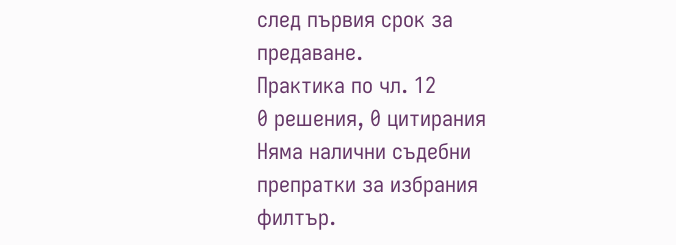след първия срок за предаване.
Практика по чл. 12
0 решения, 0 цитирания
Няма налични съдебни препратки за избрания филтър.